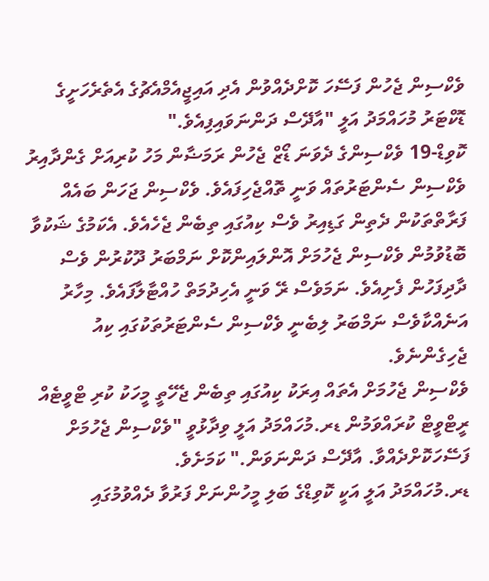ވެކްސިން ޖެހުން ފަސޭހަ ކޮށްދެއްވުން އެދި އައިޖީއެމްއެޗުގެ އެތެރެހަށީގެ ޑޮކްޓަރު މުހައްމަދު އަލީ "އާދޭސް ދަންނަވައިފިއެވެ."
ކޮވިޑް-19 ވެކްސިންގެ ދެވަނަ ޑޯޒް ޖެހުން ރަމަޟާން މަހު ކުރިއަށް ގެންދާއިރު ވެކްސިން ސެންޓަރުތައް ވަނީ ތޮއްޖެހިފައެވެ. ވެކްސިން ޖަހަން ބައެއް ފަރާތްތަކުން ދެތިން ގަޑިއިރު ވެސް ކިއުގައި ތިބެން ޖެހެއެވެ. އެކަމުގެ ޝަކުވާ ބޮޑުވުމުން ވެކްސިން ޖެހުމަށް އޮންލައިންކޮށް ނަމްބަރު ދޫކުރުން ވެސް ދާދިފަހުން ފެށިއެވެ. ނަމަވެސް ރޭ ވަނީ އެހިދުމަތް ހުއްޓާލާފައެވެ. މިހާރު އަނެއްކާވެސް ނަމްބަރު ލިބެނީ ވެކްސިން ސެންޓަރުތަކުގައި ކިއު ޖެހިގެންނެވެ.
ވެކްސިން ޖެހުމަށް އެތައް އިރަކު ކިއުގައި ތިބެން ޖެހޭތީ މީހަކު ކުރި ޓްވީޓެއް ރީޓްވީޓް ކުރައްވަމުން ޑރ.މުހައްމަދު އަލީ ވިދާޅުވީ "ވެކްސިން ޖެހުމަށް ފަސޭހަކޮށްދެއްވާ. އާދޭސް ދަންނަވަން." ކަމަށެވެ.
ޑރ.މުހައްމަދު އަލީ އަކީ ކޮވިޑްގެ ބަލި މީހުންނަށް ފަރުވާ ދެއްވުމުގައި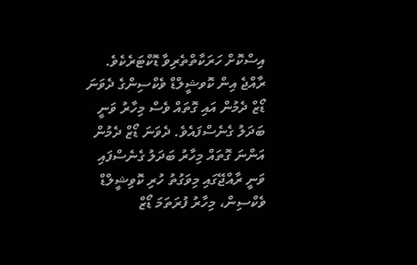އިސްކޮށް ހަރަކާތްތެރިވާ ޑޮކްޓަރެކެވެ.
ރާއްޖެ އިން ކޮވޝީލްޑް ވެކްސިންގެ ދެވަނަ ޑޯޒް ދެމުން އައި ގޮތައް ވެސް މިހާރު ވަނީ ބަދަލު ގެނެސްފައެވެ. ދެވަނަ ޑޯޒް ދެމުން އަންނަ ގޮތައް މިހާރު ބަދަލު ގެނެސްފައި ވަނީ ރާއްޖޭގައި މިވަގުތު ހުރި ކޮވިޝީލްޑް ވެކްސިން، މިހާރު ފުރަތަމަ ޑޯޒް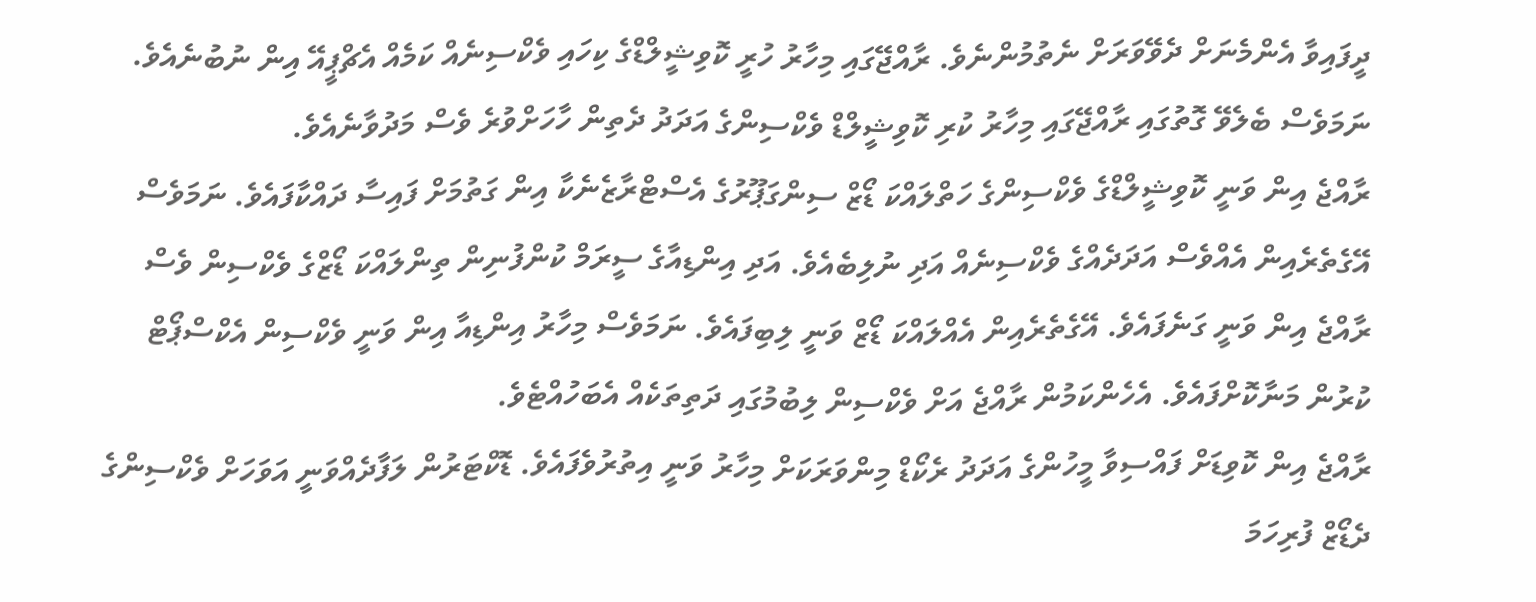ދީފައިވާ އެންމެނަށް ދެވޭވަރަށް ނެތުމުންނެވެ. ރާއްޖޭގައި މިހާރު ހުރީ ކޮވިޝީލްޑްގެ ކިހައި ވެކްސިނެއް ކަމެއް އެޗްޕީއޭ އިން ނުބުނެއެވެ. ނަމަވެސް ބެލެވޭ ގޮތުގައި ރާއްޖޭގައި މިހާރު ކުރި ކޮވިޝީލްޑް ވެކްސިންގެ އަދަދު ދެތިން ހާހަށްވުރެ ވެސް މަދުވާނެއެވެ.
ރާއްޖެ އިން ވަނީ ކޮވިޝީލްޑްގެ ވެކްސިންގެ ހަތްލައްކަ ޑޯޒް ސިންގަޕޫރުގެ އެސްޓްރާޒެނެކާ އިން ގަތުމަށް ފައިސާ ދައްކާފައެވެ. ނަމަވެސް އޭގެތެރެއިން އެއްވެސް އަދަދެއްގެ ވެކްސިނެއް އަދި ނުލިބެއެވެ. އަދި އިންޑިއާގެ ސީރަމް ކުންފުނިން ތިންލައްކަ ޑޯޒްގެ ވެކްސިން ވެސް ރާއްޖެ އިން ވަނީ ގަނެފައެވެ. އޭގެތެރެއިން އެއްލައްކަ ޑޯޒް ވަނީ ލިބިފައެވެ. ނަމަވެސް މިހާރު އިންޑިއާ އިން ވަނީ ވެކްސިން އެކްސްޕޯޓް ކުރުން މަނާކޮށްފައެވެ. އެހެންކަމުން ރާއްޖެ އަށް ވެކްސިން ލިބުމުގައި ދަތިތަކެއް އެބަހުއްޓެވެ.
ރާއްޖެ އިން ކޮވިޑަށް ފައްސިވާ މީހުންގެ އަދަދު ރެކޯޑް މިންވަރަކަށް މިހާރު ވަނީ އިތުރުވެފައެވެ. ޑޮކްޓަރުން ލަފާދެއްވަނީ އަވަހަށް ވެކްސިންގެ ދެޑޯޒް ފުރިހަމަ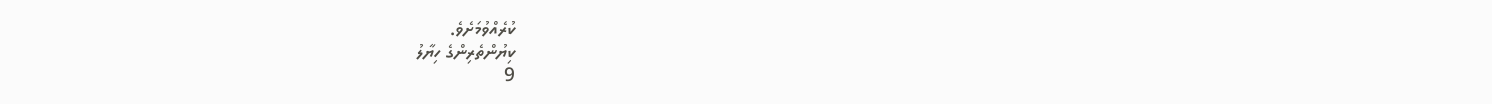ކުރެއްވުމަށެވެ.
ކިޔުންތެރިންގެ ހިޔާލު
9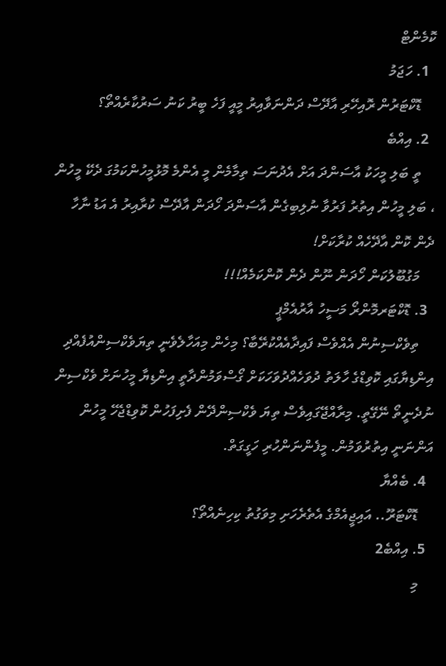ކޮމެންޓް
  1. ހަޖަމު
    ޑޮކްޓަރުން ރޮއިހޭރި އާދޭސް ދަންނަވާއިރު މީއީ ފަހެ ބީރު ކަނު ސަރުކާރެއްތޯ؟
  2. އިއްބެ
    ތީ ބަލި މީހަކު އާސަންދަ އަށް އެދުނަސަ ތިމާމެން މީ އެންމެ މޮޅުމީހުންކަމުގަ ދެކޭ މީހުން ، ބަލި މީހުން އިތުރު ފަރުވާ ނުލިބިގެން އާސަންދަ ހޯދަން އާދޭސް ކުރާއިރު އެ އަޑު ނާހާ ދެން ކޮން އާދޭހެއް ކުރާކަށް!
    މަގުބޫލުކަން ހޯދަން ނޫން ދެން ކޮންކަމެއް!!!
  3. ޑޮކްޓަރމޮންރޯ މަސީހު އާރުއެމްޕީ
    ތިވެކްސިނުން އެއްވެސް ފައިދާއެއްކުރޭބާ؟ މިހެން މިއަހާލެވެނީ ތިޔަވެކްސިންއުފެއްދި އިންޑިޔާގައި ކޮވިޑްގެ ހާލަތު ދުވަހެއްދުވަހަކަށް ގޯސްވަމުންދާތީ އިންޑިޔާ މީހުނަށް ވެކްސިން ނުދެނީތޯ ނޭގޭތީ. މިރާއްޖޭގައިވެސް ތިޔަ ވެކްސިންދޭން ފެށިފަހުން ކޮވިޑްޖެހޭ މީހުން އަންނަނީ އިތުރުވަމުން. މީފެންނަންހުރި ހަގީގަތް.
  4. ބެއްޔާ
    ޑޮކްޓަރޫ.. އައިޖީއެމްގެ އެތެރެހަށި މިވަގުތު ކިހިނެއްތޯ؟
  5. އިއްބެ2
    މި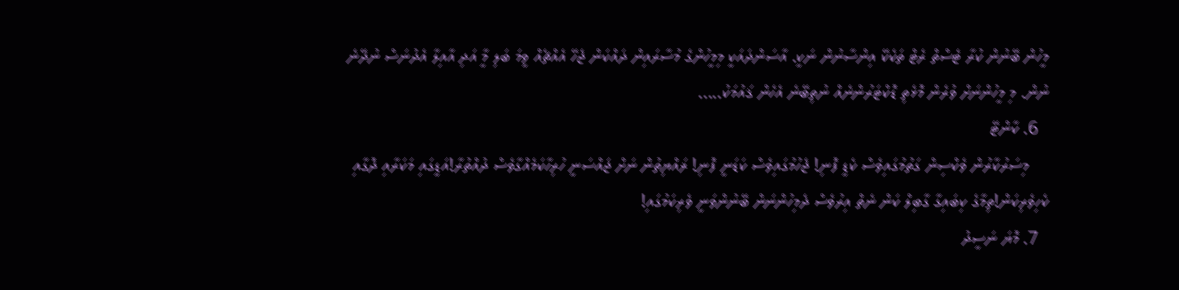މީހުން ބޭނުން ކުރާ ޓެސްތް ރެޓް ތަކެކޭ އިންސާނުން ނަކީ. އާސަންދައަކީ މިމީހުންގެ މުސާރައިން ދައްކަން ޖެހޭ އެއްޗެއް ވީމަ ބަލި މީާ އަދި އާއިލާ އެދުނަސް ނުދޭނެ ނުން. މި މީހުންނަށް ވުރެން މޮޅެތި ޑޮކްޓަރުންނެއް ނުތިބޭނެ އެހެން ޤައުމަކު.....
  6. ކާންޓޭ
    މިސަރުކާރުން ވެކްސިން ގަތުމުގައިވެސް ކެޑީ ފޮނި! ޖެހުމުގައިވެސް ކަޑަނީ ފޮނި! ޜައްޔިތުން ނަށް ޖައްސަނީ ހުރިހާކަމެއްގާވެސް ދުއްތުރާ!އަޑީގައި މަކަރާއި ދޮގާއި ކެހިވެރިކަން!ތިމާގެ ކިބައިގާ ގާބިލް ކަން ނެތް އިރުވެސް ދެމިހުންނަން ބޭނުންވަނީ ވެރިކަމުގައި!
  7. މޮޔަ ނަސީދު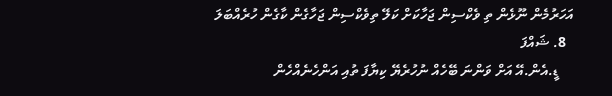އަހަރުމެން ނޫޅެން ތި ވެކްސިން ޖަހާކަށް ކަލޭ ތިވެކްސިން ޖަހާގެން ކާގެން ހުރެއްބަލަ
  8. ޝައްފަ
    ޑީ.އެން.އޭ އަށް ވަންނަ ބޭހެއް ނުހުރެޔޭ ކިޔާފަ ތުއި އަންހެނެއްހެން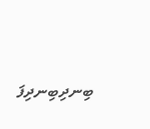ބިނދިބިނދިފަ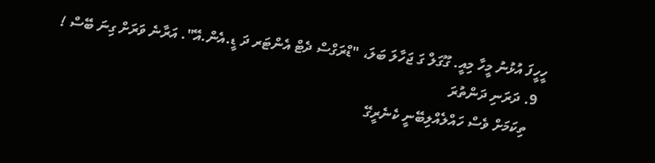ހީހީފަ އުޅުނު މީހާ މިއީ. ގޫގަލް ގަ ޖަހާލަ ބަލަ، "ޑްރަގްސް ދެޓް އެންޓަރ ދަ ޑީ.އެން.އޭ". އަރާނެ ވަރަށް ގިނަ ބޭސް !
  9. ދަރަނި ދަންތުރަ
    ތިކަމަށް ވެސް ހައްލެއްލިބޭނީ ކެނެރީގޭ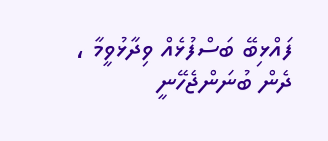ފައްޅިބޭ ބަސްފުޅެއް ވިދާޅުވީމާ ، ދެން ބުނަންޖެހޭނީ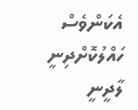އެކަންވެސް ހައްލުކޮށްދިނީ ލާދީނީ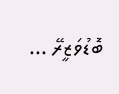ބޮޑުވަޒީރޭ ...